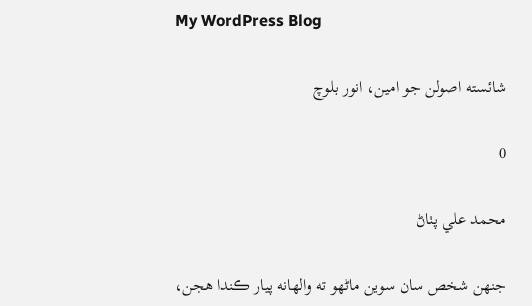My WordPress Blog

شائسته اصولن جو امين، انور بلوچ

0

محمد علي پٺاڻ

جنھن شخص سان سوين ماڻهو ته والھانه پيار ڪندا ھجن،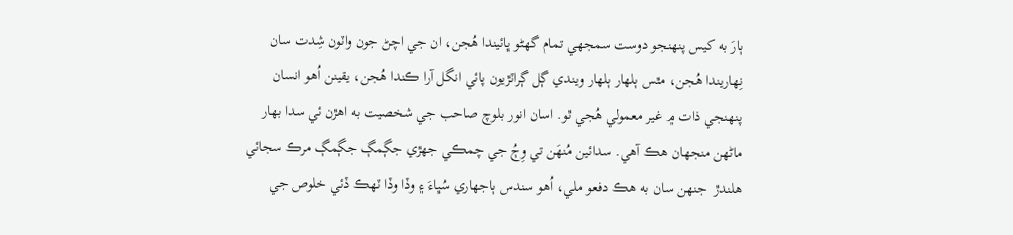ٻارَ به کيس پنھنجو دوست سمجهي تمام گهڻو ڀائيندا ھُجن، ان جي اچڻ جون واٽون شِدت سان نِھاريندا ھُجن، مٿس ٻلھار ٻلھار ويندي ڳل ڳراٽڙيون پائي انگل آرا ڪندا ھُجن، يقينن اُھو انسان پنھنجي ذات ۾ غير معمولي ھُجي ٿو. اسان انور بلوچ صاحب جي شخصيت به اھڙن ئي سدا بھار ماڻهن منجهان هڪ آهي. سدائين مُنھَن تي وِڄُ جي چمڪي جھڙي جڳمڳ جڳمڳ مرڪ سجائي ھلندڙ  جنھن سان به ھڪ دفعو ملي، اُھو سندس ٻاجهاري سُڀاءَ ۽ وڏا وڏا ٽھڪ ڏئي خلوص جي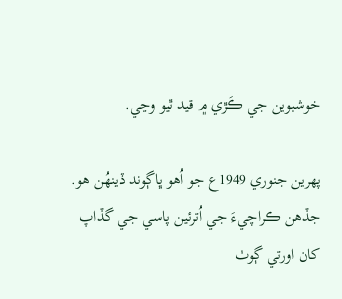خوشبوين جي ڪَڙي ۾ قيد ٿيو وڃي.

پھرين جنوري 1949ع جو اُھو ڀاڳوند ڏينھُن ھو. جڏھن ڪراچيءَ جي اُترئين پاسي جي گڏاپ کان اورتي ڳوٺ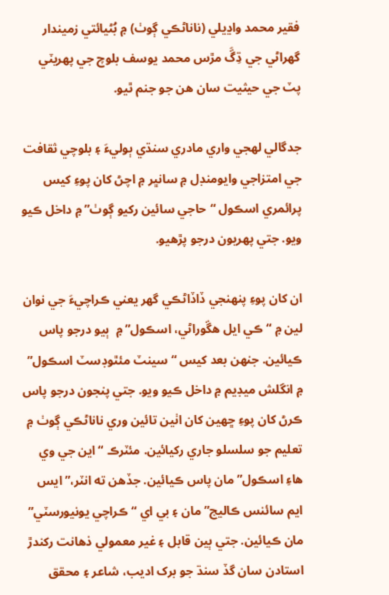فقير محمد واڍيلي (ناناڻڪي ڳوٺ) ۾ بُڻيائتي زميندار گهراڻي جي ڌِڱَ مڙس محمد يوسف بلوچ جي پھريٽي پٽ جي حيثيت سان ھن جو جنم ٿيو.

جدگالي لھجي واري مادري سنڌي ٻوليءَ ۽ بلوچي ثقافت جي امتزاجي وايومنڊل ۾ سانڀر ۾ اچڻ کان پوءِ کيس پرائمري اسڪول “حاجي سائين رکيو ڳوٺ” ۾ داخل ڪيو ويو. جتي پھريون درجو پڙھيو.

ان کان پوءِ پنھنجي ڏاڏاڻڪي گهر يعني ڪراچيءَ جي نوان لين ۾ “ڪي ايل ھڱوراڻي، اسڪول” ۾  ٻيو درجو پاس ڪيائين. جنھن بعد کيس “سينٽ مئٿوڊسٽ اسڪول” ۾ انگلش ميڊيم ۾ داخل ڪيو ويو. جتي پنجون درجو پاس ڪرڻ کان پوءِ ڇھين کان اٺين تائين وري ناناڻڪي ڳوٺ ۾ تعليم جو سلسلو جاري رکيائين. مئٽرڪ “اين جي وي ھاءِ اسڪول” مان پاس ڪيائين. جڏهن ته انٽر،” ايس ايم سائنس ڪاليج” مان ۽ بي اي “ڪراچي يونيورسٽي” مان ڪيائين. جتي ٻين قابل ۽ غير معمولي ذھانت رکندڙ استادن سان گڏ سنڌ جو برک اديب، شاعر ۽ محقق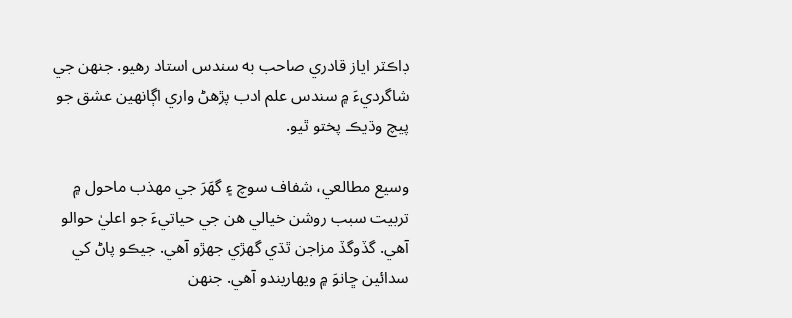ڊاڪٽر اياز قادري صاحب به سندس استاد رھيو. جنھن جي شاگرديءَ ۾ سندس علم ادب پڙهڻ واري اڳانھين عشق جو پيچ وڌيڪ پختو ٿيو.

وسيع مطالعي، شفاف سوچ ۽ گهَرَ جي مھذب ماحول ۾ تربيت سبب روشن خيالي ھن جي حياتيءَ جو اعليٰ حوالو آھي. گڏوگڏ مزاجن ٿڌي گهڙي جھڙو آهي. جيڪو پاڻ کي سدائين ڇانوَ ۾ ويھاريندو آهي. جنھن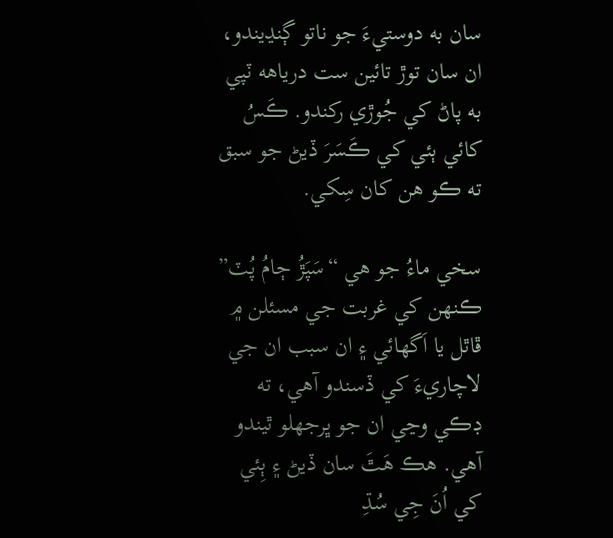سان به دوستيءَ جو ناتو ڳنڍيندو، ان سان توڙ تائين ست درياهه ٽپي به پاڻ کي جُوڙي رکندو. ڪَسُ کائي ٻئي کي ڪَسَرَ ڏيڻ جو سبق ته ڪو ھن کان سِکي.

سخي ماءُ جو ھي “سَپَڙُ ڄامُ پُٽ” ڪنھن کي غربت جي مسئلن ۾ ڦاٿل يا اَگهائي ۽ ان سبب ان جي لاچاريءَ کي ڏسندو آهي، ته ڊڪي وڃي ان جو ڀرجهلو ٿيندو آهي. ھڪ ھَٿَ سان ڏيڻ ۽ ٻِئي کي اُنَ جِي سُڌِ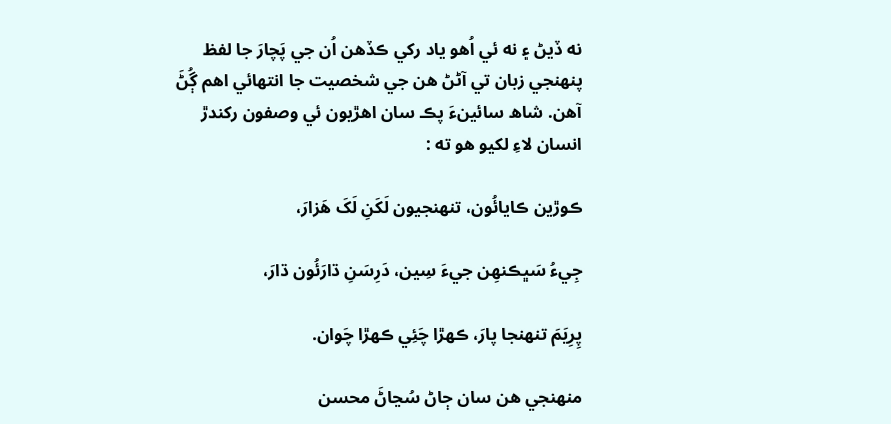نه ڏيڻ ۽ نه ئي اُھو ياد رکي ڪڏهن اُن جي پَچارَ جا لفظ پنھنجي زبان تي آڻڻ ھن جي شخصيت جا انتھائي اھم ڳُڻَ آھن. شاھ سائينءَ پڪ سان اھڙيون ئي وصفون رکندڙ انسان لاءِ لکيو هو ته :

ڪوڙين ڪايائُون، تنھنجيون لَکَنِ لَکَ ھَزارَ،

جِيءُ سَڀڪنھِن جيءَ سِين، دَرِسَنِ ڌارَئُون ڌارَ،

پِرِيَمَ تنھنجا پارَ، ڪھڙا چَئِي ڪھڙا چَوان.

منھنجي ھن سان ڄاڻ سُڃاڻَ محسن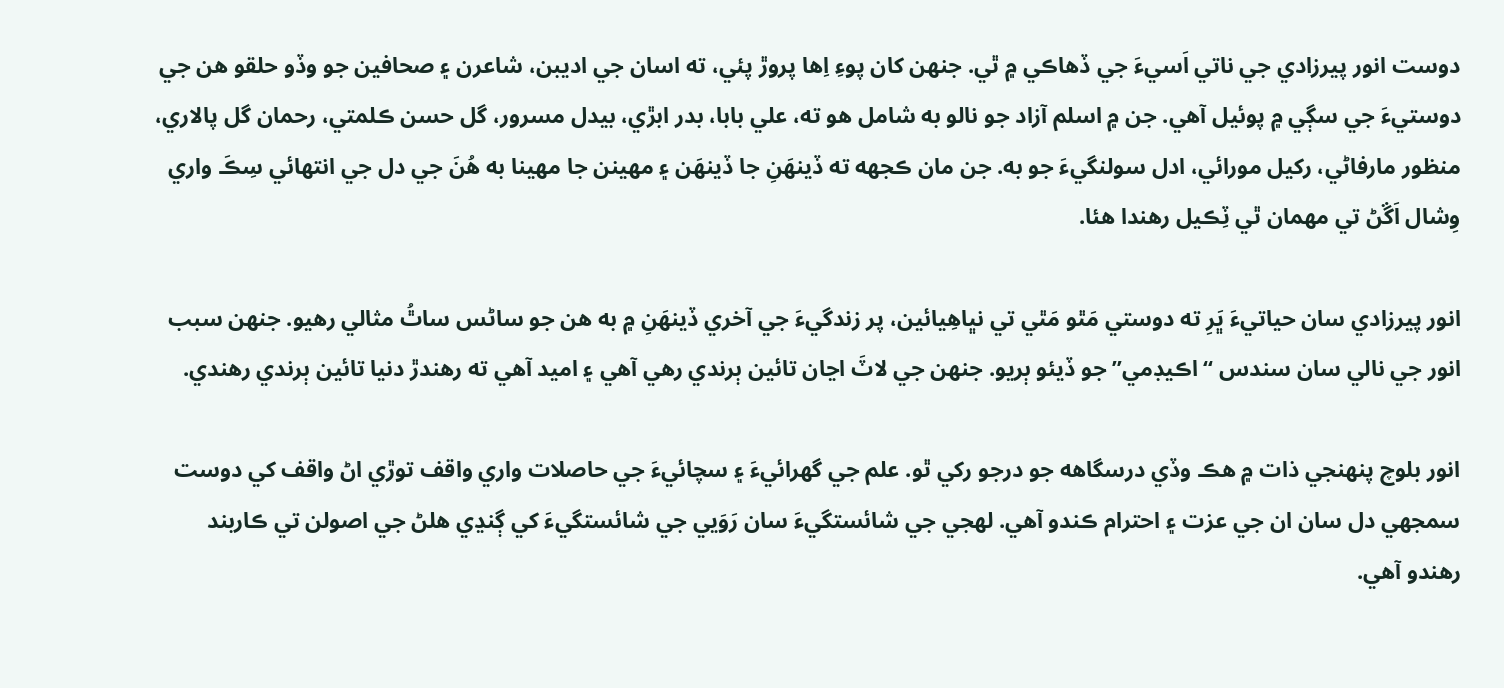دوست انور پيرزادي جي ناتي اَسيءَ جي ڏھاڪي ۾ ٿي. جنھن کان پوءِ اِھا پروڙ پئي، ته اسان جي اديبن، شاعرن ۽ صحافين جو وڏو حلقو ھن جي دوستيءَ جي سڳي ۾ پوئيل آهي. جن ۾ اسلم آزاد جو نالو به شامل ھو ته، علي بابا، بدر ابڙي، بيدل مسرور، گل حسن ڪلمتي، رحمان گل پالاري، منظور مارفاڻي، رکيل مورائي، ادل سولنگيءَ جو به. جن مان ڪجهه ته ڏينھَنِ جا ڏينھَن ۽ مھينن جا مھينا به ھُنَ جي دل جي انتھائي سِڪَ واري وِشال اَڱڻ تي مھمان ٿي ٽِڪيل رھندا ھئا.

انور پيرزادي سان حياتيءَ ڀَرِ ته دوستي مَٿو مَٿي تي نڀاھِيائين، پر زندگيءَ جي آخري ڏينھَنِ ۾ به ھن جو ساڻس ساٿُ مثالي رھيو. جنھن سبب انور جي نالي سان سندس “اڪيڊمي” جو ڏيئو ٻريو. جنھن جي لاٽَ اڃان تائين ٻرندي رھي آھي ۽ اميد آهي ته رھندڙ دنيا تائين ٻرندي رھندي.

انور بلوچ پنھنجي ذات ۾ ھڪ وڏي درسگاهه جو درجو رکي ٿو. علم جي گھرائيءَ ۽ سچائيءَ جي حاصلات واري واقف توڙي اڻ واقف کي دوست سمجهي دل سان ان جي عزت ۽ احترام ڪندو آهي. لھجي جي شائستگيءَ سان رَوَيي جي شائستگيءَ کي ڳنڍي ھلڻ جي اصولن تي ڪاربند رھندو آھي.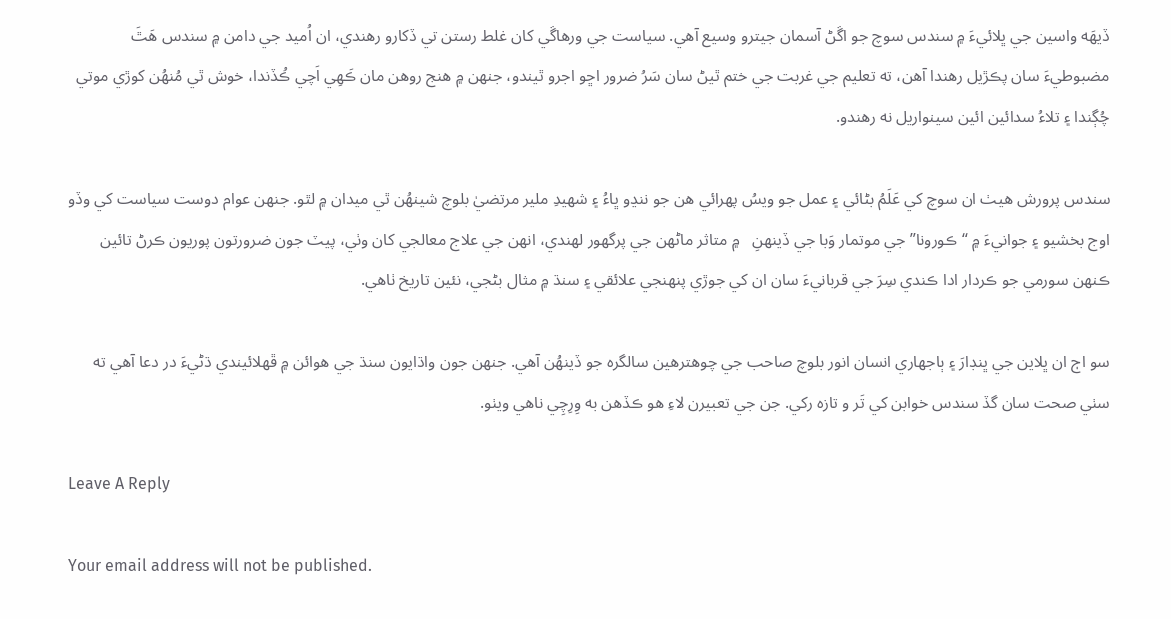ڏيھَه واسين جي ڀلائيءَ ۾ سندس سوچ جو اڱڻ آسمان جيترو وسيع آهي. سياست جي ورھاڱي کان غلط رستن تي ڏکارو رھندي، ان اُميد جي دامن ۾ سندس ھَٿَ مضبوطيءَ سان پڪڙيل رھندا آھن، ته تعليم جي غربت جي ختم ٿيڻ سان سَرُ ضرور اڇو اجرو ٿيندو، جنھن ۾ ھنج روھن مان ڪَھِي اَچي ڪُڏندا، خوش ٿي مُنھُن کوڙي موتي چُڳندا ۽ تلاءُ سدائين ائين سينواريل نه رھندو.

سندس پرورش ھيٺ ان سوچ کي عَلَمُ بڻائي ۽ عمل جو ويسُ پھرائي ھن جو ننڍو ڀاءُ ۽ شھيدِ ملير مرتضيٰ بلوچ شينھُن ٿي ميدان ۾ لٿو. جنھن عوام دوست سياست کي وڏو اوج بخشيو ۽ جوانيءَ ۾ “ڪورونا” جي موتمار وَبا جي ڏينهنِ   ۾ متاثر ماڻهن جي پرگهور لھندي، انهن جي علاج معالجي کان وٺي، پيٽ جون ضرورتون پوريون ڪرڻ تائين ڪنهن سورمي جو ڪردار ادا ڪندي سِرَ جي قربانيءَ سان ان کي جوڙي پنھنجي علائقي ۽ سنڌ ۾ مثال بڻجي، نئين تاريخ ٺاھي.

سو اڄ ان ڀلاين جي ڀنڊارَ ۽ ٻاجهاري انسان انور بلوچ صاحب جي چوھترھين سالگره جو ڏينھُن آهي. جنھن جون واڌايون سنڌ جي ھوائن ۾ ڦھلائيندي ڌڻيءَ در دعا آهي ته سٺي صحت سان گڏ سندس خوابن کي تَر و تازه رکي. جن جي تعبيرن لاءِ ھو ڪڏھن به وِرِچِي ناهي ويٺو.

Leave A Reply

Your email address will not be published.